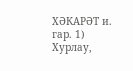ХӘКАРӘТ и. гар. 1) Хурлау,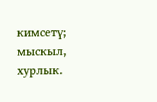кимсетү; мыскыл, хурлык.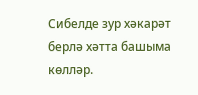Сибелде зур хәкарәт берлә хәтта башыма көлләр.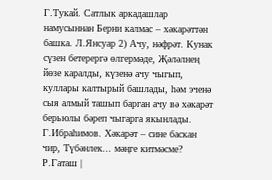Г.Тукай. Сатлык аркадашлар намусыннан Берни калмас – хәкарәттән башка. Л.Янсуар 2) Ачу, нәфрәт. Кунак сүзен бетерергә өлгермәде, Җәләлнең йөзе каралды, күзенә ачу чыгып, куллары калтырый башлады, һәм эченә сыя алмый ташып барган ачу вә хәкарәт берьюлы бәреп чыгарга якынлады. Г.Ибраһимов. Хәкарәт – сине баскан чир, Түбәнлек... мәңге китмәсме? Р.Гаташ |